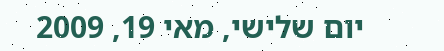יום שלישי, מאי 19, 2009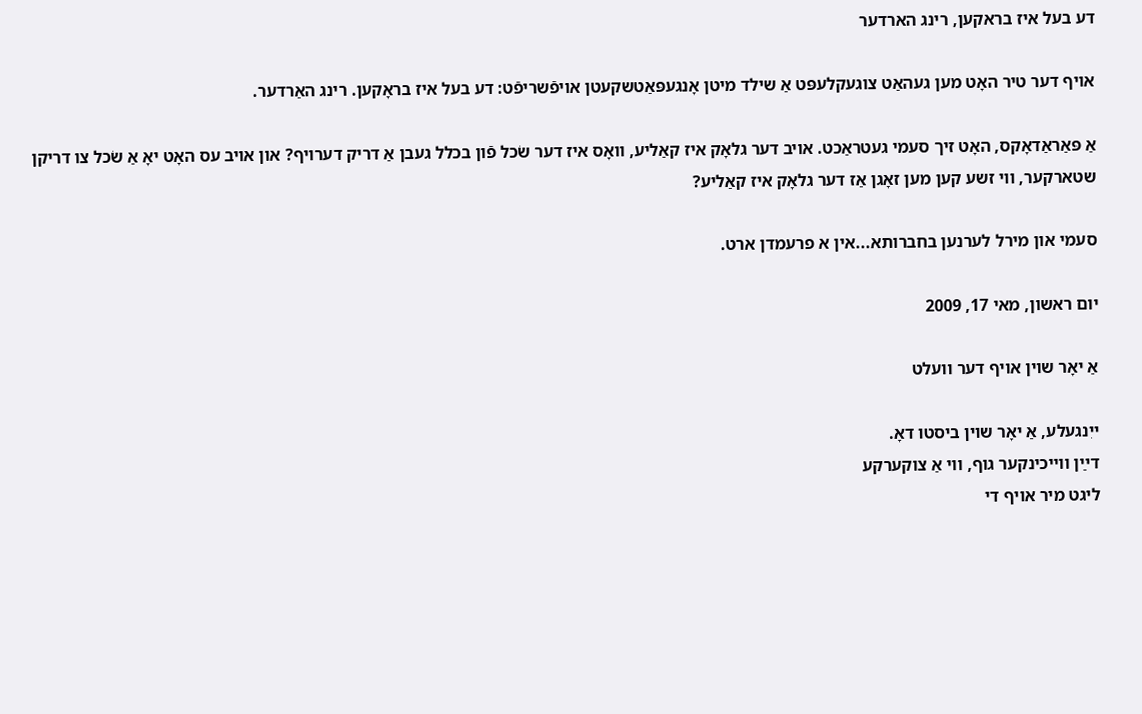דע בעל איז בראקען, רינג הארדער

אויף דער טיר האָט מען געהאַט צוגעקלעפּט אַ שילד מיטן אָנגעפּאַטשקעטן אויפֿשריפֿט: דע בעל איז בראָקען. רינג האַרדער.

אַ פּאַראַדאָקס, האָט זיך סעמי געטראַכט. אויב דער גלאָק איז קאַליע, וואָס איז דער שׂכל פֿון בכלל געבן אַ דריק דערויף? און אויב עס האָט יאָ אַ שׂכל צו דריקן שטארקער, ווי זשע קען מען זאָגן אַז דער גלאָק איז קאַליע?

סעמי און מירל לערנען בחברותא...אין א פרעמדן ארט.

יום ראשון, מאי 17, 2009

אַ יאָר שוין אויף דער וועלט

ייִנגעלע, אַ יאָר שוין ביסטו דאָ.
דײַן ווייכינקער גוף, ווי אַ צוקערקע
ליגט מיר אויף די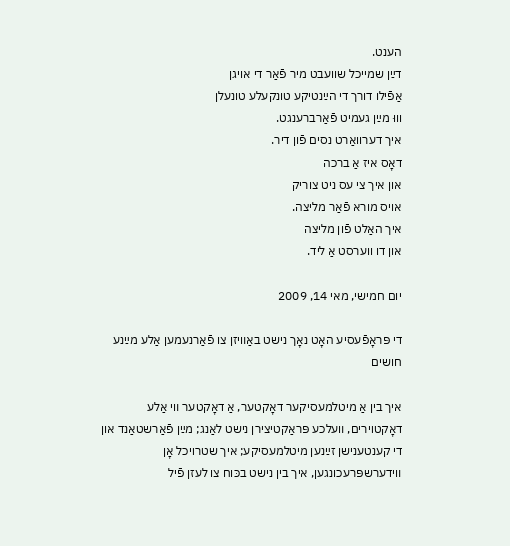הענט.
דײַן שמייכל שוועבט מיר פֿאַר די אויגן
אַפֿילו דורך די הײַנטיקע טונקעלע טונעלן
וווּ מײַן געמיט פֿאַרברענגט.
איך דערוואַרט נסים פֿון דיר.
דאָס איז אַ ברכה
און איך צי עס ניט צוריק
אויס מורא פֿאַר מליצה.
איך האַלט פֿון מליצה
און דו ווערסט אַ ליד.

יום חמישי, מאי 14, 2009

די פּראָפֿעסיע האָט נאָך נישט באַװיזן צו פֿאַרנעמען אַלע מײַנע חושים

איך בין אַ מיטלמעסיקער דאָקטער, אַ דאָקטער װי אַלע דאָקטױרים, װעלכע פּראַקטיצירן נישט לאַנג; מײַן פֿאַרשטאַנד און די קענטענישן זײַנען מיטלמעסיקע; איך שטרױכל אָן װידערשפּרעכונגען, איך בין נישט בכּוח צו לעזן פֿיל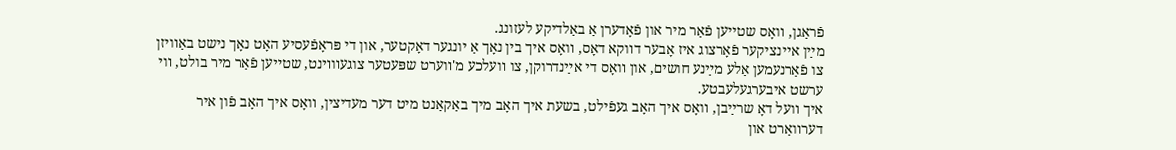פֿראַגן, װאָס שטײען פֿאַר מיר און פֿאָדערן אַ באַלדיקע לעזונג.
מײַן אײנציקער פֿאָרצוג איז אָבער דװקא דאָס, װאָס איך בין נאָך אַ יונגער דאָקטער, און די פּראָפֿעסיע האָט נאָך נישט באַװיזן צו פֿאַרנעמען אַלע מײַנע חושים, און װאָס די אײַנדרוקן, צו װעלכע מ'װערט שפּעטער צוגעװױנט, שטײען פֿאַר מיר בולט, װי ערשט איבערגעלעבטע.
איך װעל דאָ שרײַבן, װאָס איך האָב געפֿילט, בשעת איך האָב מיך באַקאַנט מיט דער מעדיצין, װאָס איך האָב פֿון איר דערװאַרט און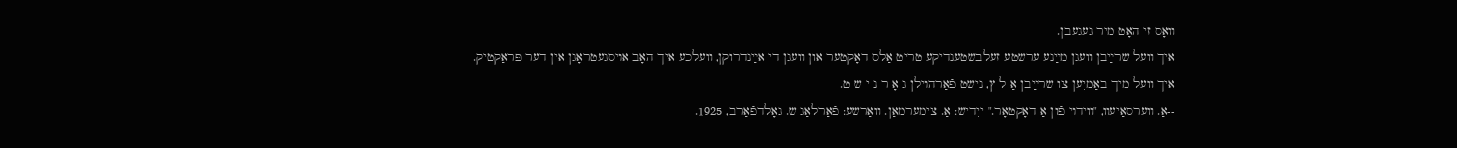װאָס זי האָט מיר געגעבן.
איך װעל שרײַבן װעגן מײַנע ערשטע זעלבשטענדיקע טריט אַלס דאָקטער און װעגן די אײַנדרוקן, װעלכע איך האָב אױסגעטראָגן אין דער פּראַקטיק.
איך װעל מיך באַמיִען צו שרײַבן אַ ל ץ, נישט פֿאַרהױלן ג אָ ר נ י ש ט.
--אַ. װערסאַיעװ, "װידױ פֿון אַ דאָקטאָר." ייִדיש: אַ. צימערמאַן. װאַרשע: פֿאַרלאַג ש. גאָלדפֿאַרב, 1925.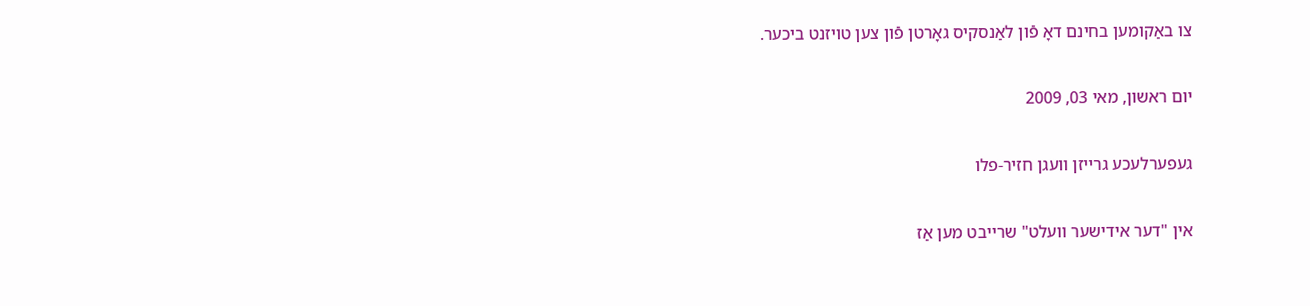צו באַקומען בחינם דאָ פֿון לאַנסקיס גאָרטן פֿון צען טױזנט ביכער.

יום ראשון, מאי 03, 2009

געפערלעכע גרײזן װעגן חזיר-פלו

אין "דער אידישער װעלט" שרײבט מען אַז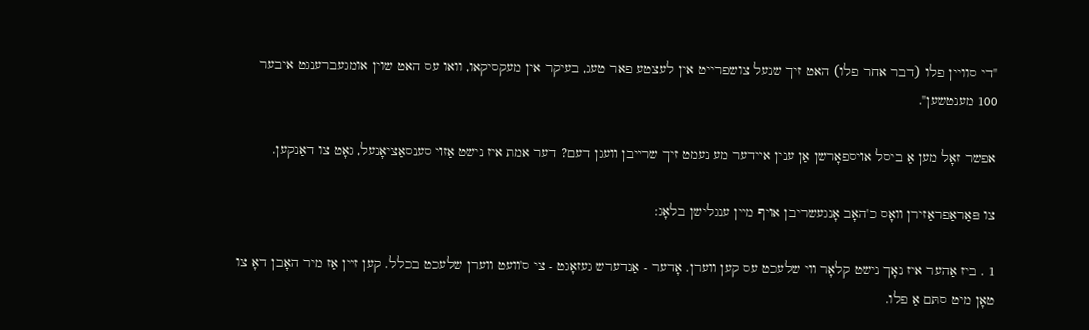"די סוויין פלו (דבר אחר פלו) האט זיך שנעל צושפרייט אין לעצטע פאר טעג, בעיקר אין מעקסיקאו, וואו עס האט שוין אומגעברענגט איבער 100 מענטשען".

אפשר זאָל מען אַ ביסל אױספאָרשן אַן ענין אײדער מע נעמט זיך שרײבן װעגן דעם? דער אמת איז נישט אַזױ סענסאַציאָנעל, גאָט צו דאַנקען.

צו פּאַראַפראַזירן װאָס כ'האָב אָנגעשריבן אױף מײן ענגלישן בלאָג:

1 . ביז אַהער איז נאָך נישט קלאָר װי שלעכט עס קען װערן. אָדער - אַנדערש געזאָגט - צי ס'װעט װערן שלעכט בכלל. קען זײן אַז מיר האָבן דאָ צו טאָן מיט סתּם אַ פלו.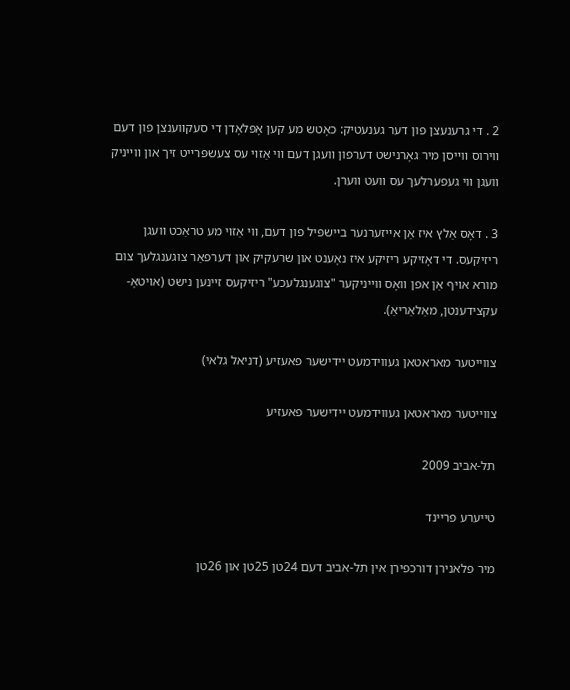2 . די גרענעצן פון דער גענעטיק: כאָטש מע קען אָפּלאָדן די סעקװענצן פון דעם װירוס װײסן מיר גאָרנישט דערפון װעגן דעם װי אַזױ עס צעשפּרײט זיך און װײניק װעגן װי געפערלעך עס װעט װערן.

3 . דאָס אַלץ איז אַן אײזערנער בײשפּיל פון דעם, װי אַזױ מע טראַכט װעגן ריזיקעס. די דאָזיקע ריזיקע איז נאָענט און שרעקיק און דערפאַר צוגענגלעך צום מורא אױף אַן אפן װאָס װײניקער "צוגענגלעכע" ריזיקעס זײנען נישט (אױטאָ-עקצידענטן, מאַלאַריאַ).

צווייטער מאראטאן געווידמעט יידישער פאעזיע (דניאל גלאי)

צווייטער מאראטאן געווידמעט יידישער פאעזיע

תל-אביב 2009

טייערע פריינד

מיר פלאנירן דורכפירן אין תל-אביב דעם 24טן 25טן און 26טן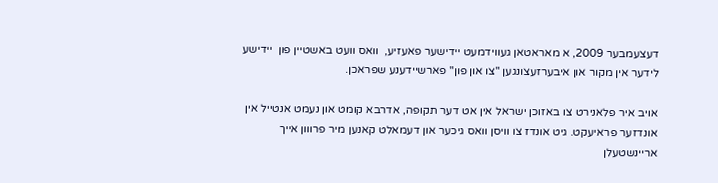דעצעמבער 2009, א מאראטאן געווידמעט יידישער פאעזיע,  וואס וועט באשטיין פון  יידישע לידער אין מקור און איבערזעצונגען "צו און פון" פארשיידענע שפראכן.

אויב איר פלאנירט צו באזוכן ישראל אין אט דער תקופה, אדרבא קומט און נעמט אנטייל אין אונדזער פראיעקט. גיט אונדז צו וויסן וואס גיכער און דעמאלט קאנען מיר פרווון אייך אריינשטעלן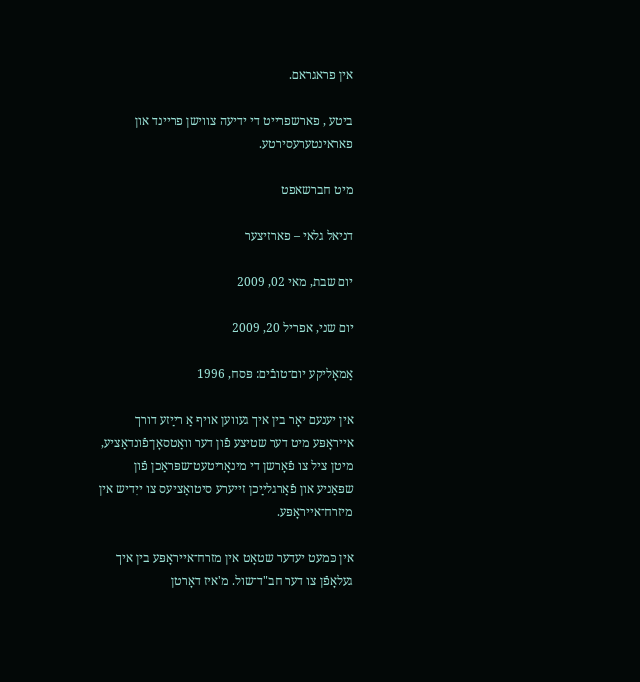אין פראגראם.

ביטע , פארשפרייט די ידיעה צווישן פריינד און פאראינטערעסירטע.

מיט חברשאפט

דניאל גלאי – פארזיצער

יום שבת, מאי 02, 2009

יום שני, אפריל 20, 2009

אַמאָליקע יום־טובֿים: פּסח, 1996

אין יענעם יאָר בין איך געווען אויף אַ רײַזע דורך אייראָפּע מיט דער שטיצע פֿון דער וואַטסאָן־פֿונדאַציע, מיטן ציל צו פֿאָרשן די מינאָריטעט־שפּראַכן פֿון שפּאַניע און פֿאַרגלײַכן זייערע סיטואַציעס צו ייִדיש אין מיזרח־אייראָפּע.

אין כּמעט יעדער שטאָט אין מזרח־אייראָפּע בין איך געלאָפֿן צו דער חב"ד־שול. מ'איז דאָרטן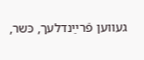געווען פֿרײַנדלעך, כּשר,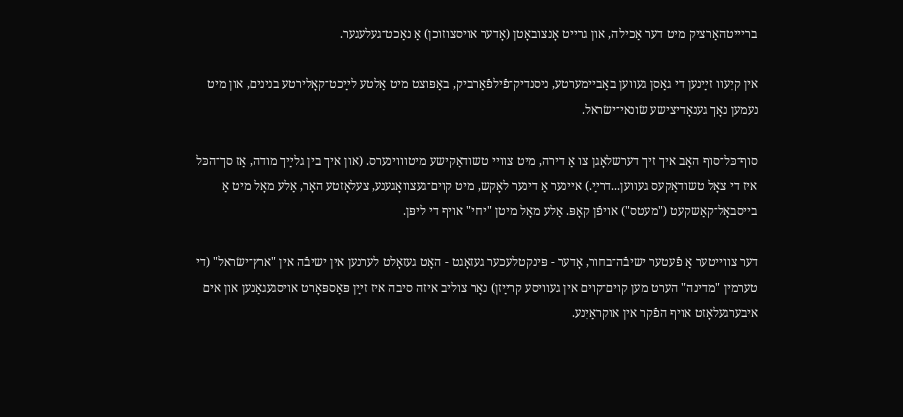בריייטהאַרציק מיט דער אַכילה, און גרייט אָנצובאָטן (אָדער אויסצוזוכן) אַ נאַכט־געלעגער.

אין קיִעוו זײַנען די גאַסן געווען באַביימערטע, ניסנדיק־פֿילפֿאַרביק, באַפּוצט מיט אַלטע לײַכט־קאָלירטע בנינים, און מיט נעמען נאָך גענאָדיצישע שׂונאי־ישׂראל.

סוף־כּל־סוף האָב איך זיך דערשלאָגן צו אַ דירה, מיט צוויי טשודאַקישע מיטוווינערס. (און איך בין גלײַך מודה, אַז סך־הכּל איז די צאָל טשודאַקעס געווען...דרײַ.) איינער אַ דינער לאָקש, מיט קוים־געצוואָגענע, צעלאָזטע האָר, אַלע מאָל מיט אַ בייסבאָל־קאַשקעט ("מעטס") אויפֿן קאָפּ. אַלע מאָל מיטן "יחי" אויף די ליפּן.

דער צווייטער אַ פֿעטער ישיבֿה־בחור, אָדער - פּינקטלעכער געזאָגט - האָט געזאָלט לערנען אין ישיבֿה אין "ארץ־ישׂראל" (די טערמין "מדינה" הערט מען קוים־קוים אין געוויסע קרײַזן) נאָר צוליב איזה סיבה איז זײַן פּאַספּאָרט אויסגעגאַנען און אים איבערגעלאָזט אויף הפֿקר אין אוקראַיִנע.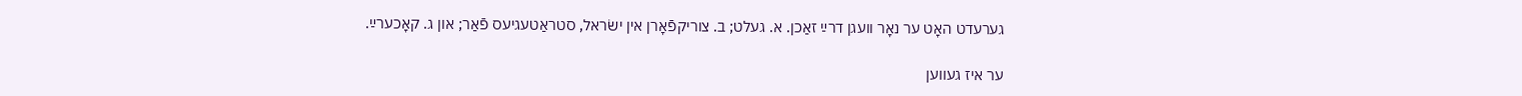גערעדט האָט ער נאָר וועגן דרײַ זאַכן. א. געלט; ב. צוריקפֿאָרן אין ישׂראל, סטראַטעגיעס פֿאַר; און ג. קאָכערײַ.

ער איז געווען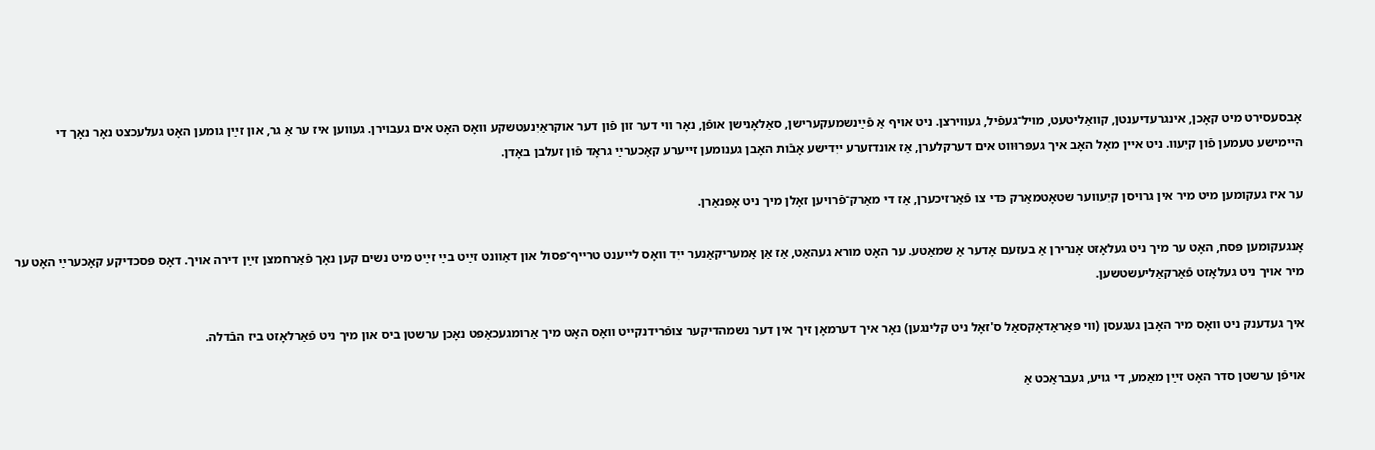אָבסעסירט מיט קאָכן, אינגרעדיענטן, קוואַליטעט, מויל־געפֿיל, געווירצן. ניט אויף אַ פֿײַנשמעקערישן, סאַלאָנישן אופֿן, נאָר ווי דער זון פֿון דער אוקראַיִנעטשקע וואָס האָט אים געבוירן. געווען איז ער אַ גר, און זײַן גומען האָט געלעכצט נאָר נאָך די היימישע טעמען פֿון קיִעוו. ניט איין מאָל האָב איך געפּרוּווט אים דערקלערן, אַז אונדזערע ייִדישע אָבֿות האָבן גענומען זייערע קאָכערײַ גראָד פֿון זעלבן באָדן.

ער איז געקומען מיט מיר אין גרויסן קיִעווער שטאָטמאַרק כּדי צו פֿאַרזיכערן, אַז די מאַרק־פֿרויען זאָלן מיך ניט אָפּנאַרן.

אָנגעקומען פּסח, האָט ער מיך ניט געלאָזט אָנרירן אַ בעזעם אָדער אַ שמאַטע. ער האָט מורא געהאַט, אַז אַן אַמעריקאַנער ייִד וואָס לייענט טרייף־פּסול און דאַוונט זײַט בײַ זײַט מיט נשים קען נאָך פֿאַרחמצן זײַן דירה אויך. דאָס פּסכדיקע קאָכערײַ האָט ער מיר אויך ניט געלאָזט פֿאַרקאַליעשטשען.

איך געדענק ניט וואָס מיר האָבן געגעסן (ווי פּאַראַדאָקסאַל ס'זאָל ניט קלינגען) נאָר איך דערמאָן זיך אין דער נשמהדיקער צופֿרידנקייט וואָס האָט מיך אַרומגעכאַפּט נאָכן ערשטן ביס און מיך ניט פֿאַרלאָזט ביז הבֿדלה.

אויפֿן ערשטן סדר האָט זײַן מאַמע, די גויע, געבראַכט אַ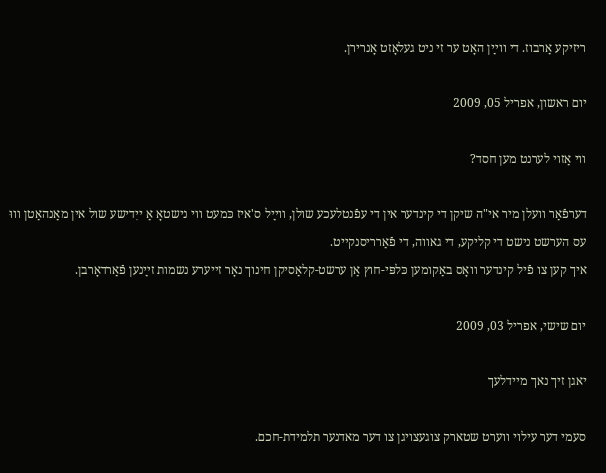ריזיקע אַרבוז. די ווײַן האָט ער זי ניט געלאָזט אָנרירן.

יום ראשון, אפריל 05, 2009

װי אַזױ לערנט מען חסד?

דערפֿאַר װעלן מיר אי"ה שיקן די קינדער אין די עפֿנטלעכע שולן, װײַל ס'איז כּמעט װי נישטאָ אַ ייִדישע שול אין מאַנהאַטן װוּ עס הערשט נישט די קליקע, די גאװה, די פֿאַרריסנקײט.
איך קען צו פֿיל קינדער װאָס באַקומען כּלפּי-חוץ אַן ערשט-קלאַסיקן חינוך נאָר זײערע נשמות זײַנען פֿאַרדאָרבן.

יום שישי, אפריל 03, 2009

יאגן זיך נאך מיידלעך

סעמי דער עילוי ווערט שטארק צוגעצויגן צו דער מאדנער תלמידת-חכם.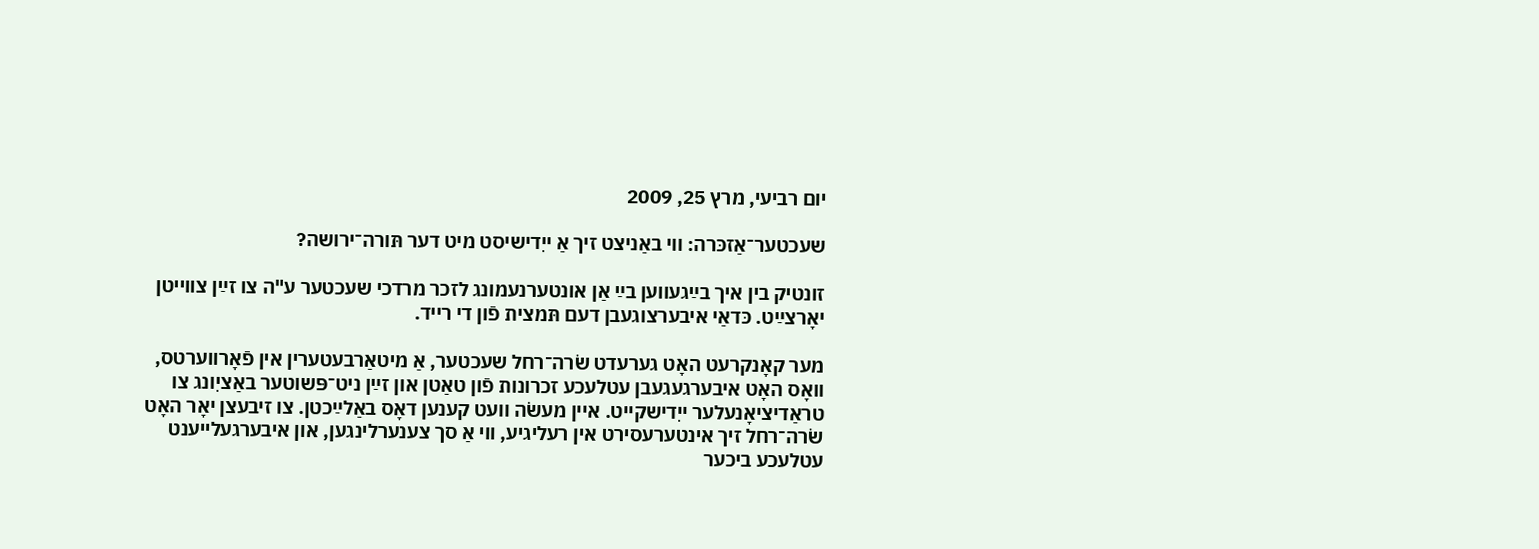יום רביעי, מרץ 25, 2009

שעכטער־אַזכּרה: ווי באַניצט זיך אַ ייִדישיסט מיט דער תּורה־ירושה?

זונטיק בין איך בײַגעווען בײַ אַן אונטערנעמונג לזכר מרדכי שעכטער ע"ה צו זײַן צווייטן יאָרצײַט. כּדאַי איבערצוגעבן דעם תּמצית פֿון די רייד.

מער קאָנקרעט האָט גערעדט שׂרה־רחל שעכטער, אַ מיטאַרבעטערין אין פֿאָרווערטס, וואָס האָט איבערגעגעבן עטלעכע זכרונות פֿון טאַטן און זײַן ניט־פּשוטער באַציִונג צו טראַדיציאָנעלער ייִדישקייט. איין מעשׂה וועט קענען דאָס באַלײַכטן. צו זיבעצן יאָר האָט שׂרה־רחל זיך אינטערעסירט אין רעליגיע, ווי אַ סך צענערלינגען, און איבערגעלייענט עטלעכע ביכער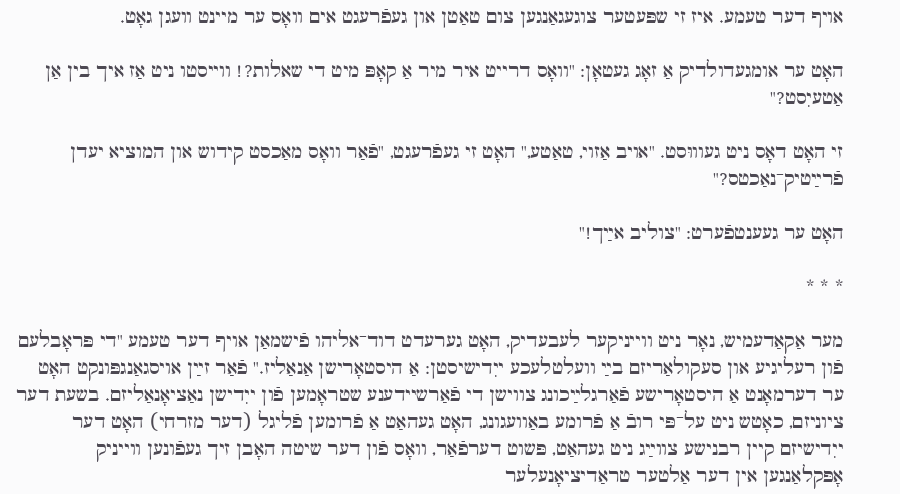אויף דער טעמע. איז זי שפּעטער צוגעגאַנגען צום טאַטן און געפֿרעגט אים וואָס ער מיינט וועגן גאָט.

האָט ער אומגעדולדיק אַ זאָג געטאָן: "וואָס דרייט איר מיר אַ קאָפּ מיט די שאלות?! ווייסטו ניט אַז איך בין אַן אַטעיִסט?"

זי האָט דאָס ניט געוווּסט. "אויב אַזוי, טאַטע," האָט זי געפֿרעגט, "פֿאַר וואָס מאַכסט קידוש און המוציא יעדן פֿרײַטיק־נאַכטס?"

האָט ער געענטפֿערט: "צוליב אײַך!"

* * *

מער אַקאַדעמיש, נאָר ניט ווייניקער לעבעדיק, האָט גערעדט דוד־אליהו פֿישמאַן אויף דער טעמע "די פּראָבלעם פֿון רעליגיע און סעקולאַריזם בײַ וועלטלעכע ייִדישיסטן: אַ היסטאָרישן אַנאַליז." פֿאַר זײַן אויסגאַנגפּונקט האָט ער דערמאָנט אַ היסטאָרישע פֿאַרגלײַכונג צווישן די פֿאַרשיידענע שטראָמען פֿון ייִדישן נאַציאָנאַליזם. בשעת דער ציוניזם, כאָטש ניט על־פּי רובֿ אַ פֿרומע באַוועגונג, האָט געהאַט אַ פֿרומען פֿליגל (דער מזרחי) האָט דער ייִדישיזם קיין רבנישע צווײַג ניט געהאַט, פּשוט דערפֿאַר, וואָס פֿון דער שיטה האָבן זיך געפֿונען ווייניק אָפּקלאַנגען אין דער אַלטער טראַדיציאָנעלער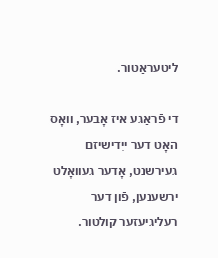ליטעראַטור.

די פֿראַגע איז אָבער, וואָס האָט דער ייִדישיזם געירשנט, אָדער געוואָלט ירשענען, פֿון דער רעליגיעזער קולטור.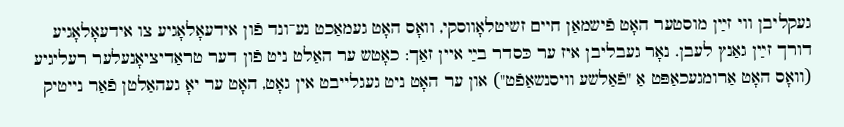געקליבן ווי זײַן מוסטער האָט פֿישמאַן חיים זשיטלאָווסקי, וואָס האָט געמאַכט נע־ונד פֿון אידעאָלאָגיע צו אידעאָלאָגיע דורך זײַן גאַנץ לעבן. נאָר געבליבן איז ער כּסדר בײַ איין זאַך: כאָטש ער האַלט ניט פֿון דער טראַדיציאָנעלער רעליגיע (וואָס האָט אַרומגעכאַפּט אַ "פֿאַלשע וויסנשאַפֿט") און ער האָט ניט געגלייבט אין גאָט, האָט ער יאָ געהאַלטן פֿאַר נייטיק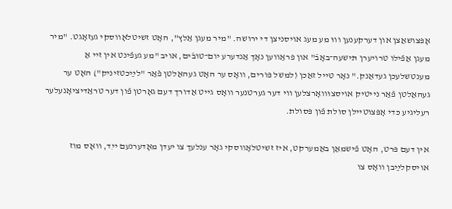אָפּצושאַצן און דערקענען וווּ מע מעג אויסניצן די ירושה. "מיר מעגן אַלץ", האָט זשיטלאָווסקי געזאָגט. "מיר מעגן אַפֿילו טרויערן תּישעה־באָבֿ" און פּראַווען נאָך אַנדערע יום־טובֿים, אויב "מע געפֿינט אין זיי אַ מענטשלעכן געדאַנק." נאָר טייל זאַכן (למשל פּורים, וואָס ער האָט געהאַלטן פֿאַר "לײַכטזיניק") האָט ער געהאַלטן פֿאַר נייטיק אויסצוּוואָרצלען ווי דער גערטנער וואָס גייט אַדורך דעם גאָרטן פֿון דער טראַדיציאָנעלער רעליגיע כּדי אָפּצוטיילן סולת פֿון פּסולת.

אין דעם פּרט, האָט פֿישמאַן באַמערקט, איז זשיטלאָווסקי גאָר ענלעך צו יעדן מאָדערנעם ייִד, וואָס מוז אויסקלײַבן וואָס צו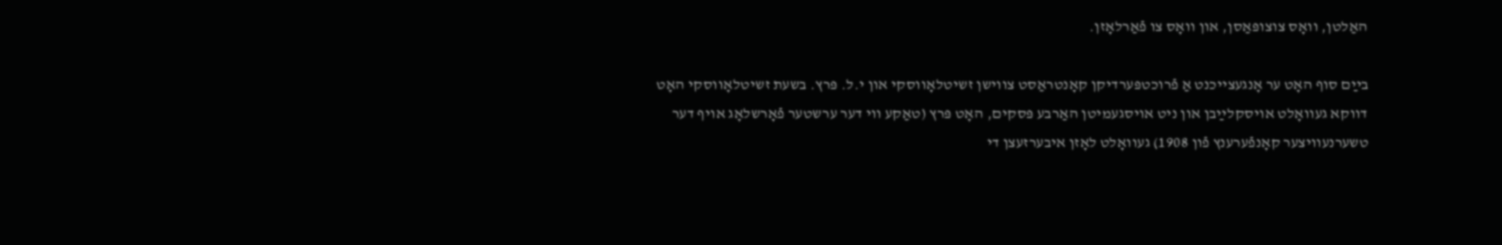האַלטן, וואָס צוצופּאַסן, און וואָס צו פֿאַרלאָזן.

בײַם סוף האָט ער אָנגעצייכנט אַ פֿרוכטפּערדיקן קאָנטראַסט צווישן זשיטלאָווסקי און י.ל. פּרץ. בשעת זשיטלאָווסקי האָט דווקא געוואָלט אויסקלײַבן און ניט אויסגעמיטן האַרבע פּסקים, האָט פּרץ (טאַקע ווי דער ערשטער פֿאָרשלאָג אויף דער טשערנעוויצער קאָנפֿערענץ פֿון 1908) געוואָלט לאָזן איבערזעצן די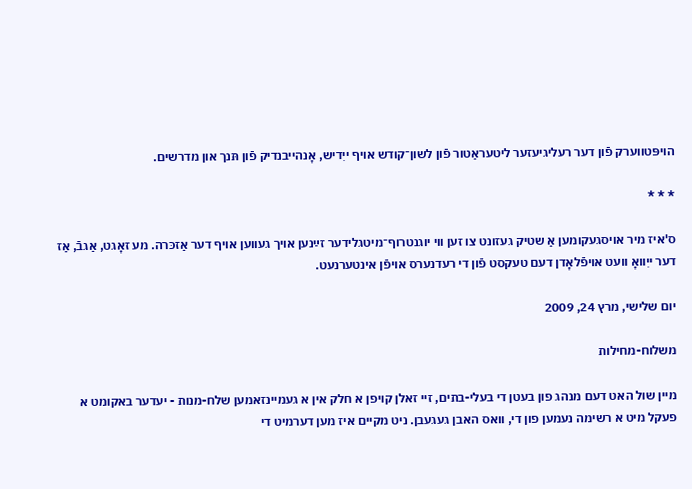הויפּטווערק פֿון דער רעליגיעזער ליטעראַטור פֿון לשון־קודש אויף ייִדיש, אָנהייבנדיק פֿון תּנך און מדרשים.

* * *

ס'איז מיר אויסגעקומען אַ שטיק געזונט צו זען ווי יוגנטרוף־מיטגלידער זײַנען אויך געווען אויף דער אַזכּרה. מע זאָגט, אַגבֿ, אַז דער ייִוואָ וועט אויפֿלאָדן דעם טעקסט פֿון די רעדנערס אויפֿן אינטערנעט.

יום שלישי, מרץ 24, 2009

משלוח-מחילות

מיין שול האט דעם מנהג פון בעטן די בעלי-בתים, זיי זאלן קויפן א חלק אין א געמיינזאמען שלח-מנות - יעדער באקומט א פעקל מיט א רשימה נעמען פון די, וואס האבן געגעבן. ניט מקיים איז מען דערמיט די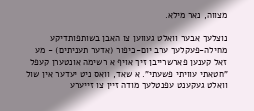מצווה, נאר מילא.

נוצלעך אבער וואלט געווען צו האבן בשותפותדיקע מחילה-פעקלעך ערב יום-כיפור (אדער תעניתים) - מע זאל קענען פארשרייבן זיך אויף א רשימה אונטערן קעפל "חטאתי עוויתי פשעתי". א שאד, וואס ניט יעדער אין שול וואלט געקענט עפנטלעך מודה זיין צו זייערע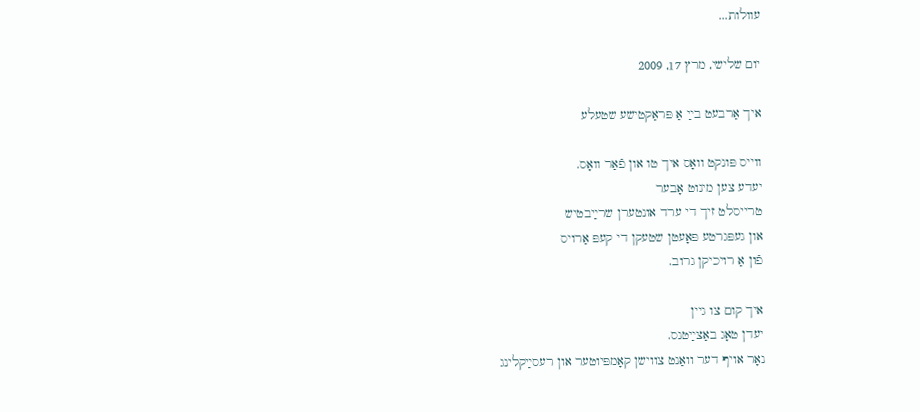עוולות...

יום שלישי, מרץ 17, 2009

איך אַרבעט בײַ אַ פּראַקטישע שטעלע

ווייס פּונקט וואָס איך טו און פֿאַר וואָס.
יעדע צען מינוט אָבער
טרייסלט זיך די ערד אונטערן שרײַבטיש
און געפּגרטע פּאָעטן שטעקן די קעפּ אַרויס
פֿון אַ רויכיקן גרוב.

איך קום צו גיין
יעדן טאָג באַצײַטנס.
נאָר אויף דער וואַנט צווישן קאָמפּיוטער און רעסײַקלינג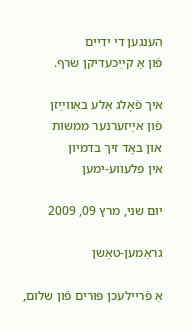הענגען די ידיים
פֿון אַ קײַכעדיקן שׂרף.

איך פֿאָלג אַלע באַווײַזן
פֿון אײַזערנער ממשות
און באָד זיך בדמיון
אין פּלעווע-ימען

יום שני, מרץ 09, 2009

גראַמען-טאַשן

אַ פֿריילעכן פּורים פֿון שלום,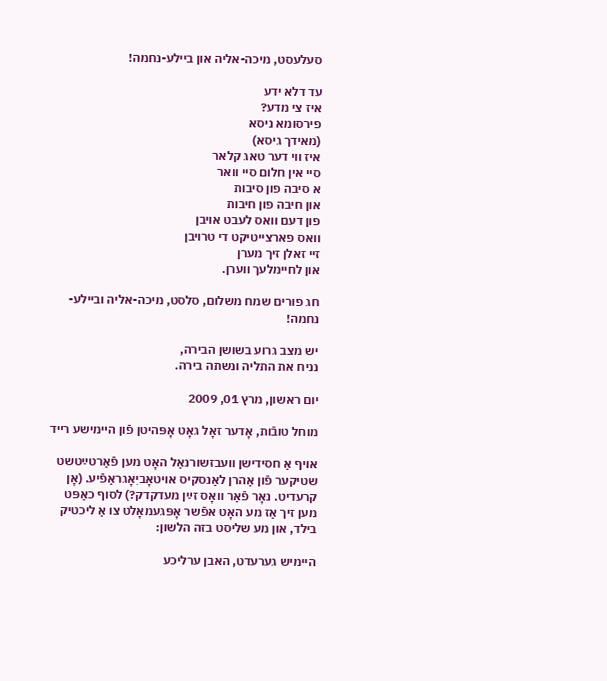סעלעסט, מיכה-אליה און ביילע-נחמה!

עד דלא ידע
איז צי מדע?
פירסומא ניסא
(מאידך גיסא)
איז ווי דער טאג קלאר
סיי אין חלום סיי וואר
א סיבה פון סיבות
און חיבה פון חיבות
פון דעם וואס לעבט אויבן
וואס פארצייטיקט די טרויבן
זיי זאלן זיך מערן
און לחיימלעך ווערן.

חג פורים שמח משלום, סלסט, מיכה-אליה וביילע-נחמה!

יש מצב גרוע בשושן הבירה,
נניח את התליה ונשתה בירה.

יום ראשון, מרץ 01, 2009

מוחל טובֿות, אָדער זאָל גאָט אָפּהיטן פֿון הײמישע רײד

אױף אַ חסידישן װעבזשורנאַל האָט מען פֿאַרטײַטשט שטיקער פֿון אַהרן לאַנסקיס אױטאָביִאָגראַפֿיע. (אָן קרעדיט. נאָר פֿאַר װאָס זײַן מעדקדק?) לסוף כאַפּט מען זיך אַז מע האָט אפֿשר אָפּגעמאָלט צו אַ ליכטיק בילד, און מע שליסט בזה הלשון:

היימיש גערעדט, האבן ערליכע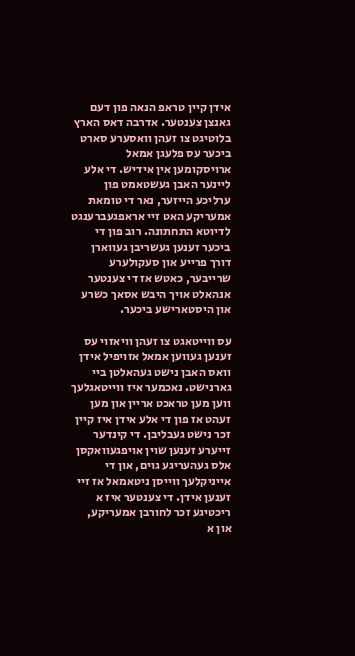אידן קיין טראפ הנאה פון דעם גאנצן צענטער. אדרבה דאס הארץ בלוטיגט צו זעהן וואסערע סארט ביכער עס פלעגן אמאל ארויסקומען אין אידיש. די אלע ליינער האבן געשטאמט פון ערליכע הייזער, נאר די טומאת אמעריקע האט זיי אראפגעברענגט לדיוטא התחתונה. רוב פון די ביכער זענען געשריבן געווארן דורך פרייע און סעקולערע שרייבער, כאטש אז די צענטער אנהאלט אויך היבש אסאך כשרע און היסטארישע ביכער.

עס ווייטאגט צו זעהן וויאזוי עס זענען געווען אמאל אזויפיל אידן וואס האבן נישט געהאלטן ביי גארנישט. נאכמער איז ווייטאגלעך ווען מען טראכט אריין און מען זעהט אז פון די אלע אידן איז קיין זכר נישט געבליבן. די קינדער זייערע זענען שוין אויפגעוואקסן אלס געהעריגע גוים, און די אייניקלעך ווייסן ניטאמאל אז זיי זענען אידן. די צענטער איז א ריכטיגע זכר לחורבן אמעריקע, און א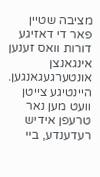מציבה שטיין פאר די דאזיגע דורות וואס זענען אינגאנצן אונטערגעגאנגען. היינטיגע צייטן וועט מען נאר טרעפן אידיש רעדענדע, ביי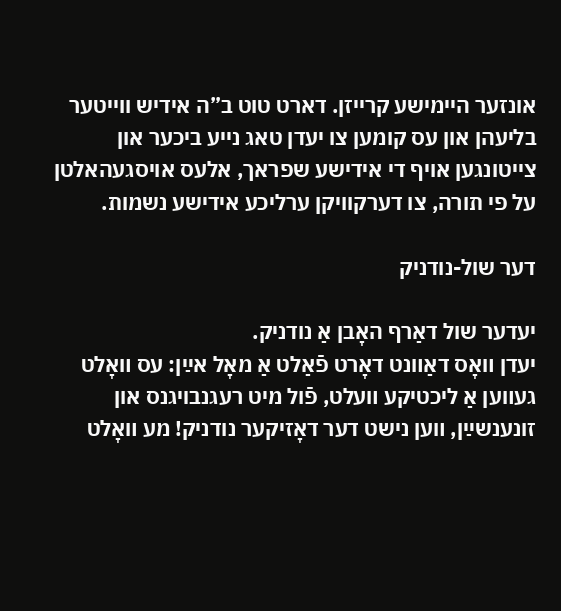אונזער היימישע קרייזן. דארט טוט ב”ה אידיש ווייטער בליעהן און עס קומען צו יעדן טאג נייע ביכער און צייטונגען אויף די אידישע שפראך, אלעס אויסגעהאלטן על פי תורה, צו דערקוויקן ערליכע אידישע נשמות.

דער שול-נודניק

יעדער שול דאַרף האָבן אַ נודניק.
יעדן װאָס דאַװנט דאָרט פֿאַלט אַ מאָל אײַן: עס װאָלט געװען אַ ליכטיקע װעלט, פֿול מיט רעגנבױגנס און זונענשײַן, װען נישט דער דאָזיקער נודניק! מע װאָלט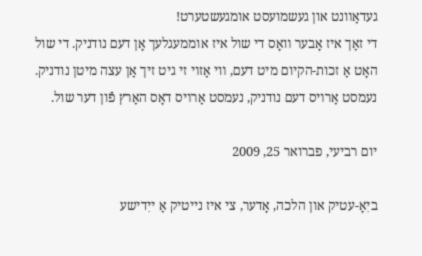געדאַװנט און געשמועסט אומגעשטערט!
די זאַך איז אָבער װאָס די שול איז אוממעגלעך אָן דעם נודניק. די שול האָט אַ זכות-הקיום מיט דעם, װי אַזױ זי גיט זיך אַן עצה מיטן נודניק. נעמסט אַרױס דעם נודניק, נעמסט אַרױס דאָס האַרץ פֿון דער שול.

יום רביעי, פברואר 25, 2009

ביִאָ-עטיק און הלכה, אָדער, צי איז נייטיק אַ ייִדישע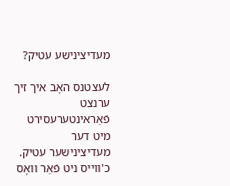מעדיצינישע עטיק?

לעצטנס האָב איך זיך ערנצט פֿאַראינטערעסירט מיט דער מעדיצינישער עטיק. כ'ווייס ניט פֿאַר וואָס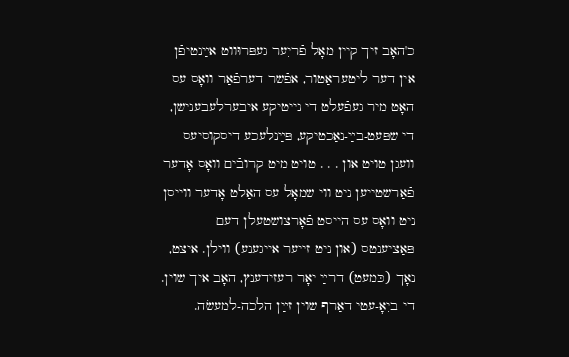כ'האָב זיך קיין מאָל פֿריִער געפּרוּווט אײַנטיפֿן אין דער ליטעראַטור, אפֿשר דערפֿאַר וואָס עס האָט מיר געפֿעלט די נייטיקע איבערלעבענישן, די שפּעט-בײַ-נאַכטיקע, פּײַנלעכע דיסקוסיעס וועגן טויט און . . . טויט מיט קרובֿים וואָס אָדער פֿאַרשטייען ניט ווי שמאָל עס האַלט אָדער ווייסן ניט וואָס עס הייסט פֿאָרצושטעלן דעם פּאַציענטס (און ניט זייער אייגענע) ווילן. איצט, נאָך (כּמעט) דרײַ יאָר רעזידענץ, האָב איך שוין. די ביִאָ-עטי דאַרף שוין זײַן הלכה-למעשׂה.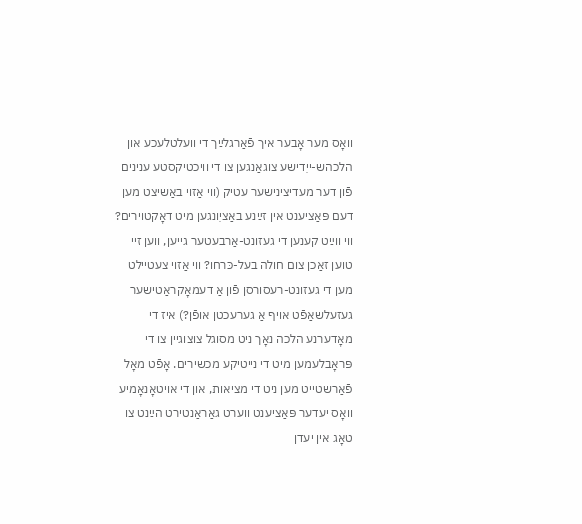וואָס מער אָבער איך פֿאַרגלײַך די וועלטלעכע און הלכהש-ייִדישע צוגאַנגען צו די וויכטיקסטע ענינים פֿון דער מעדיצינישער עטיק (ווי אַזוי באַשיצט מען דעם פּאַציענט אין זײַנע באַציִונגען מיט דאָקטוירים? ווי ווײַט קענען די געזונט-אַרבעטער גייען, ווען זיי טוען זאַכן צום חולה בעל-כּרחו? ווי אַזוי צעטיילט מען די געזונט-רעסורסן פֿון אַ דעמאָקראַטישער געזעלשאַפֿט אויף אַ גערעכטן אופֿן?) איז די מאָדערנע הלכה נאָך ניט מסוגל צוצוגיין צו די פּראָבלעמען מיט די נייטיקע מכשירים. אָפֿט מאָל פֿאַרשטייט מען ניט די מציאות, און די אויטאָנאָמיע וואָס יעדער פּאַציענט ווערט גאַראַנטירט הײַנט צו טאָג אין יעדן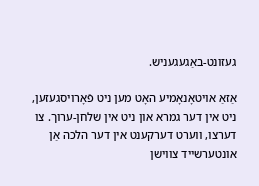געזונט-באַגעגעניש.

אַזאַ אויטאָנאָמיע האָט מען ניט פֿאָרויסגעזען, ניט אין דער גמרא און ניט אין שלחן-ערוך. צו דערצו, ווערט דערקענט אין דער הלכה אַן אונטערשייד צווישן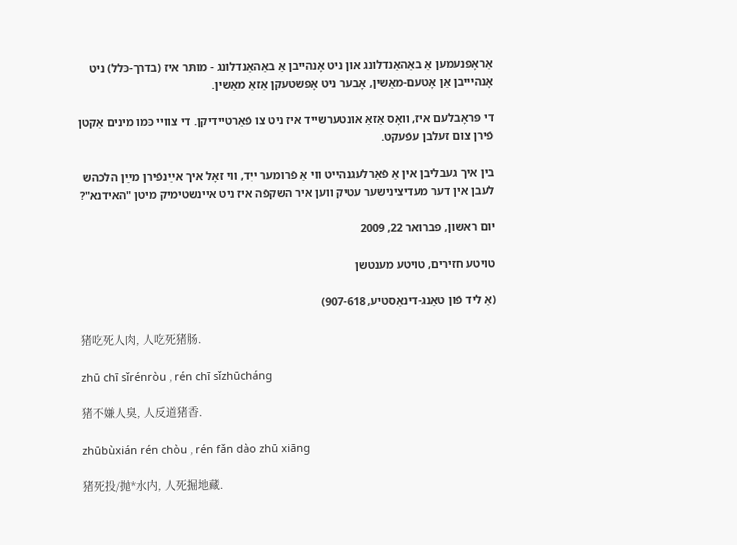אַראָפּנעמען אַ באַהאַנדלונג און ניט אָנהייבן אַ באַהאַנדלונג - מותּר איז (בדרך-כּלל) ניט אָנהיייבן אַן אָטעם-מאַשין, אָבער ניט אָפּשטעקן אַזאַ מאַשין.

די פּראָבלעם איז, וואָס אַזאַ אונטערשייד איז ניט צו פֿאַרטיידיקן. די צוויי כּמו מינים אַקטן פֿירן צום זעלבן עפֿעקט.

בין איך געבליבן אין אַ פֿאַרלעגנהייט ווי אַ פֿרומער ייִד, ווי זאָל איך אײַנפֿירן מײַן הלכהש לעבן אין דער מעדיצינישער עטיק ווען איר השקפֿה איז ניט איינשטימיק מיטן "האידנא"?

יום ראשון, פברואר 22, 2009

טויטע חזירים, טויטע מענטשן

(אַ ליד פֿון טאַנג-דינאַסטיע, 907-618)

猪吃死人肉, 人吃死猪肠.

zhū chī sǐrénròu , rén chī sǐzhūcháng

猪不嫌人臭, 人反道猪香.

zhūbùxián rén chòu , rén fǎn dào zhū xiāng

猪死投/抛*水内, 人死掘地藏.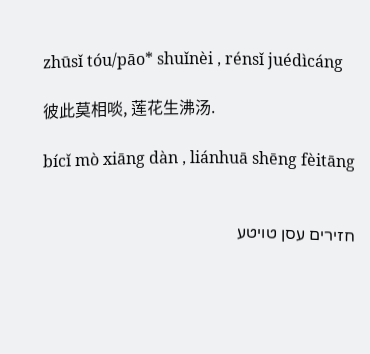zhūsǐ tóu/pāo* shuǐnèi , rénsǐ juédìcáng

彼此莫相啖, 莲花生沸汤.

bícǐ mò xiāng dàn , liánhuā shēng fèitāng


חזירים עסן טויטע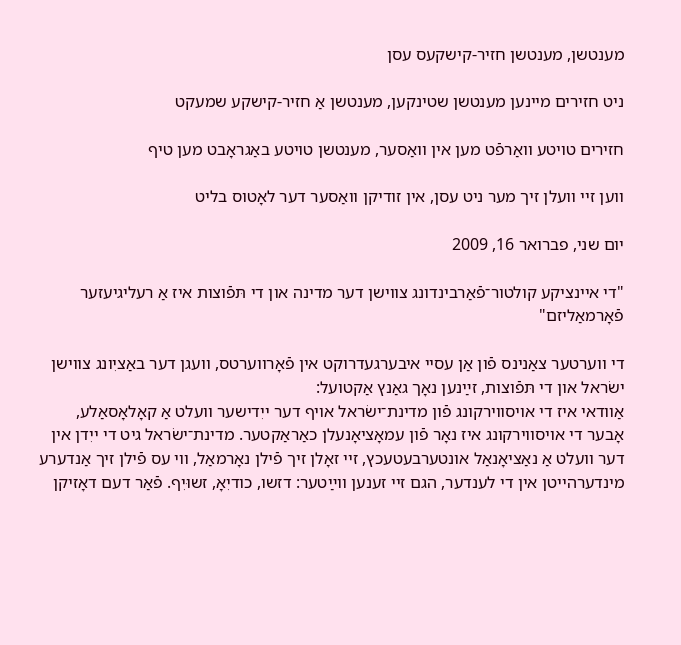מענטשן, מענטשן חזיר-קישקעס עסן

ניט חזירים מיינען מענטשן שטינקען, מענטשן אַ חזיר-קישקע שמעקט

חזירים טויטע וואַרפֿט מען אין וואַסער, מענטשן טויטע באַגראָבט מען טיף

ווען זיי וועלן זיך מער ניט עסן, אין זודיקן וואַסער דער לאָטוס בליט

יום שני, פברואר 16, 2009

"די איינציקע קולטור־פֿאַרבינדונג צווישן דער מדינה און די תּפֿוצות איז אַ רעליגיעזער פֿאָרמאַליזם"

די ווערטער צאַנינס פֿון אַן עסיי איבערגעדרוקט אין פֿאָרווערטס, וועגן דער באַציִונג צווישן ישׂראל און די תּפֿוצות, זײַנען נאָך גאַנץ אַקטועל:
אַוודאי איז די אויסווירקונג פֿון מדינת־ישׂראל אויף דער ייִדישער וועלט אַ קאָלאָסאַלע, אָבער די אויסווירקונג איז נאָר פֿון עמאָציאָנעלן כאַראַקטער. מדינת־ישׂראל גיט די ייִדן אין דער וועלט אַ נאַציאָנאַל אונטערבעטעכץ, זיי זאָלן זיך פֿילן נאָרמאַל, ווי עס פֿילן זיך אַנדערע מינדערהייטן אין די לענדער, הגם זיי זענען ווײַטער: דזשו, כודיִאָ, זשוּיִף. פֿאַר דעם דאָזיקן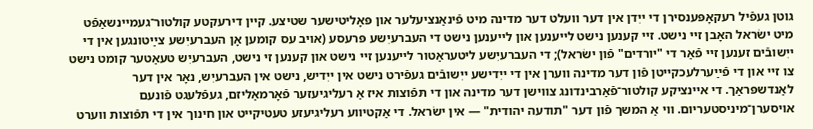גוטן געפֿיל רעקאָפּענסירן די ייִדן אין דער וועלט דער מדינה מיט פֿינאַנציעלער און פּאָליטישער שטיצע. קיין דירעקטע קולטור־געמיינשאַפֿט מיט ישׂראל האָבן זיי נישט. זיי קענען נישט לייענען און לייענען נישט די העברעיִשע פּרעסע (אויב עס קומען אָן העברעיִשע צײַטונגען אין די ייִשובֿים זענען זיי פֿאַר די "יורדים" פֿון ישׂראל); די העברעיִשע ליטעראַטור לייענען זיי נישט און קענען זי נישט, העברעיִש טעאַטער קומט נישט צו זיי און די פֿײַערלעכקייטן פֿון דער מדינה ווערן אין די ייִדישע ייִשובֿים געפֿירט נישט אין ייִדיש, נישט אין העברעיִש, נאָר אין דער לאַנדשפּראַך. די איינציקע קולטור־פֿאַרבינדונג צווישן דער מדינה און די תּפֿוצות איז אַ רעליגיעזער פֿאָרמאַליזם, געפֿלעגט פֿונעם אויסערן־מיניסטעריום. ווי אַ המשך פֿון דער "תודעה יהודית" — אין ישׂראל. די אַקטיווע רעליגיעזע טעטיקייט און חינוך אין די תּפֿוצות ווערט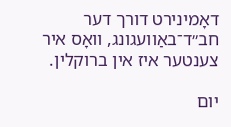דאָמינירט דורך דער חב״ד־באַוועגונג, וואָס איר צענטער איז אין ברוקלין.

יום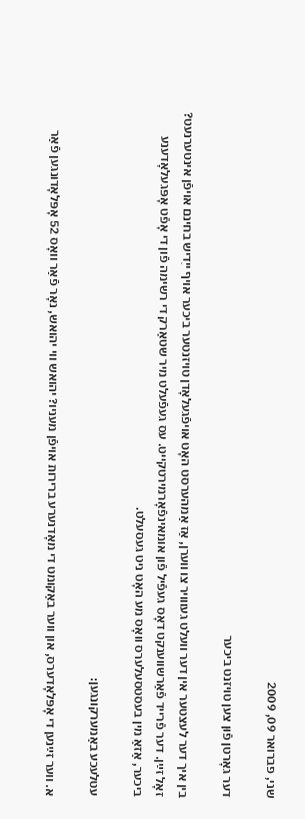שני, פברואר 09, 2009

דער גאָרטן פֿוּן צען טויזנט ביכער

בין איך דער לעצטער אין דער וועלט געווויר צו ווערן, אַז אַמהערסט האָט אויפֿגעלאָדן טויזנטער ביכער אויף ייִדיש בחינם אויפֿן אינטערנעט? זאָל זײַן. דער פֿרייד פֿאַרשווענקט דאָס געפֿיל פֿון אומאינפֿאָרמירטקייט. עס געפֿעלט מיר שטאַרק די רשימה פֿון די אָפֿט אָפּגעלאָדענע ביכער, אַזאַ מין בעסטסעלערס וואָס מע האָט ניט געסעלט.

עטלעכע באַמערקונגען:

א. ווער זײַנען די אָפּלאָדערס, און ווער באַקומט די מאָדנערע ברירות אויפֿן מעניו? יהואש ווי יהואש, נאָר פֿאַר וואָס 52 אָפּלאָדונגען פֿאַר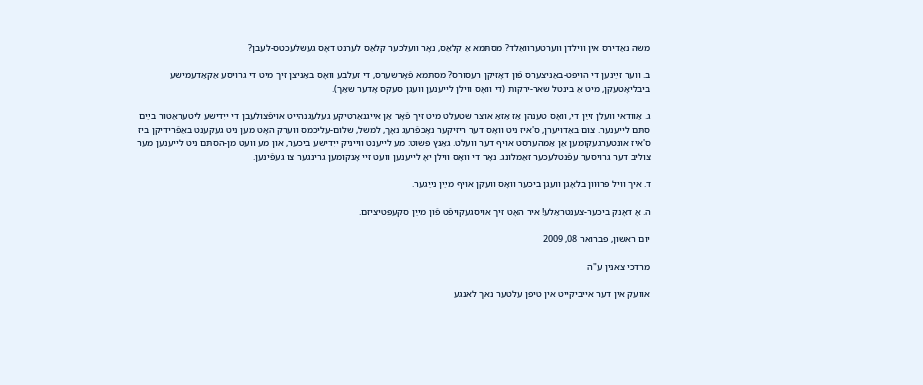משה נאַדירס אין ווילדן ווערטערוואַלד? מסתּמא אַ קלאַס, נאָר וועלכער קלאַס לערנט דאָס געשלעכטס-לעבן?

ב. ווער זײַנען די הויפּט-באַניצערס פֿון דאָזיקן רעסורס? מסתּמא פֿאָרשערס, די זעלבע וואָס באַניצן זיך מיט די גרויסע אַקאַדעמישע ביבליאָטעקן, מיט אַ בינטל שאר-ירקות (די וואָס ווילן לייענען וועגן סעקס אָדער שאַך).

ג. אַוודאי וועלן זײַן די, וואָס טענהן אַז אַזאַ אוצר שטעלט מיט זיך פֿאָר אַן אייגנאַרטיקע געלעגנהייט אויפֿצולעבן די ייִדישע ליטעראַטור בײַם סתּם לייענער. צום באַדויערן, ס'איז ניט וואָס דער ריזיקער נאָכפֿרעג נאָך, למשל, שלום-עליכמס ווערק האָט מען ניט געקענט באַפֿרידיקן ביז ס'איז אונטערגעקומען אַן אַמהערסט אויף דער וועלט. גאַנץ פּשוט: מע לייענט ווייניק ייִדישע ביכער, און מע וועט מן-הסתּם ניט לייענען מער צוליב דער גרויסער עפֿנטלעכער זאַמלונג. נאָר די וואָס ווילן יאָ לייענען וועט זיי אָנקומען גרינגער צו געפֿינען.

ד. איך וויל פּרוּוון בלאָגן וועגן ביכער וואָס וועקן אויף מײַן נײַגער.

ה. אָ דאָנק ביכער-צענטראַלע! איר האָט זיך אויסגעקויפֿט פֿון מײַן סקעפּטיציזם.

יום ראשון, פברואר 08, 2009

מרדכי צאנין ע"ה

אוועק אין דער אייביקייט אין טיפן עלטער נאך לאנגע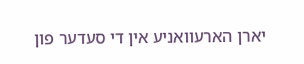יארן הארעוואניע אין די סעדער פון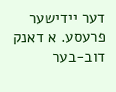דער יידישער פרעסע. א דאנק דוב-בער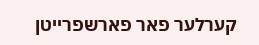קערלער פאר פארשפרייטן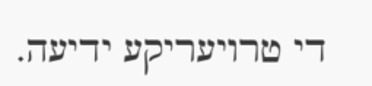די טרויעריקע ידיעה.